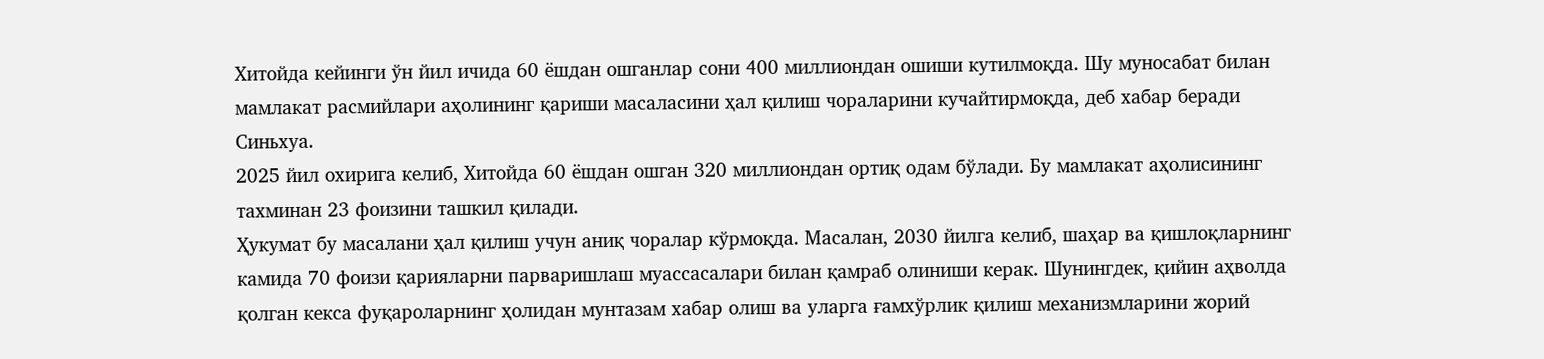Хитойда кейинги ўн йил ичида 60 ёшдан ошганлар сони 400 миллиондан ошиши кутилмоқда. Шу муносабат билан мамлакат расмийлари аҳолининг қариши масаласини ҳал қилиш чораларини кучайтирмоқда, деб хабар беради Синьхуа.
2025 йил охирига келиб, Хитойда 60 ёшдан ошган 320 миллиондан ортиқ одам бўлади. Бу мамлакат аҳолисининг тахминан 23 фоизини ташкил қилади.
Ҳукумат бу масалани ҳал қилиш учун аниқ чоралар кўрмоқда. Масалан, 2030 йилга келиб, шаҳар ва қишлоқларнинг камида 70 фоизи қарияларни парваришлаш муассасалари билан қамраб олиниши керак. Шунингдек, қийин аҳволда қолган кекса фуқароларнинг ҳолидан мунтазам хабар олиш ва уларга ғамхўрлик қилиш механизмларини жорий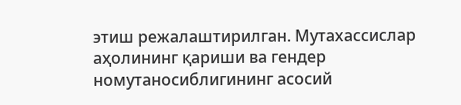этиш режалаштирилган. Мутахассислар аҳолининг қариши ва гендер номутаносиблигининг асосий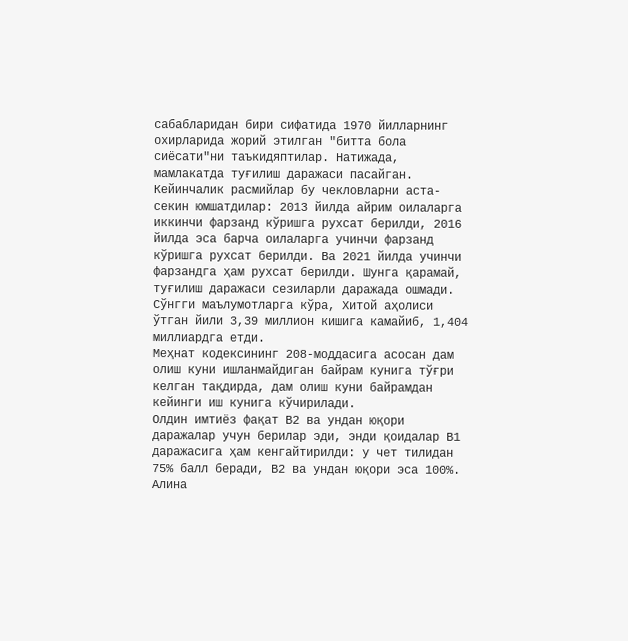сабабларидан бири сифатида 1970 йилларнинг охирларида жорий этилган "битта бола сиёсати"ни таъкидяптилар. Натижада, мамлакатда туғилиш даражаси пасайган.
Кейинчалик расмийлар бу чекловларни аста-секин юмшатдилар: 2013 йилда айрим оилаларга иккинчи фарзанд кўришга рухсат берилди, 2016 йилда эса барча оилаларга учинчи фарзанд кўришга рухсат берилди. Ва 2021 йилда учинчи фарзандга ҳам рухсат берилди. Шунга қарамай, туғилиш даражаси сезиларли даражада ошмади.
Сўнгги маълумотларга кўра, Хитой аҳолиси ўтган йили 3,39 миллион кишига камайиб, 1,404 миллиардга етди.
Меҳнат кодексининг 208-моддасига асосан дам олиш куни ишланмайдиган байрам кунига тўғри келган тақдирда, дам олиш куни байрамдан кейинги иш кунига кўчирилади.
Олдин имтиёз фақат В2 ва ундан юқори даражалар учун берилар эди, энди қоидалар В1 даражасига ҳам кенгайтирилди: у чет тилидан 75% балл беради, В2 ва ундан юқори эса 100%.
Алина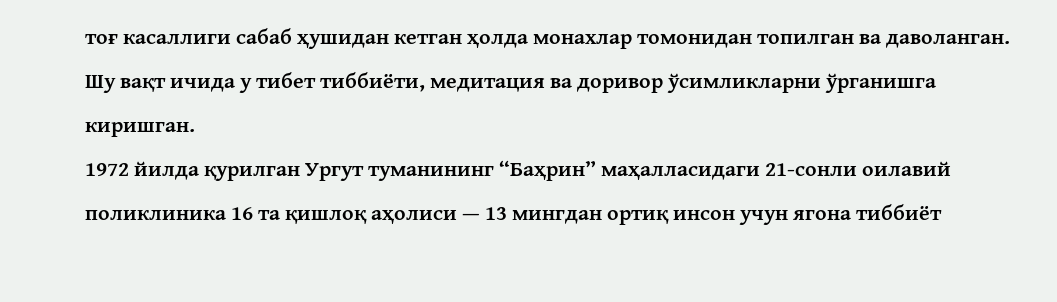тоғ касаллиги сабаб ҳушидан кетган ҳолда монахлар томонидан топилган ва даволанган. Шу вақт ичида у тибет тиббиёти, медитация ва доривор ўсимликларни ўрганишга киришган.
1972 йилда қурилган Ургут туманининг “Баҳрин” маҳалласидаги 21-сонли оилавий поликлиника 16 та қишлоқ аҳолиси — 13 мингдан ортиқ инсон учун ягона тиббиёт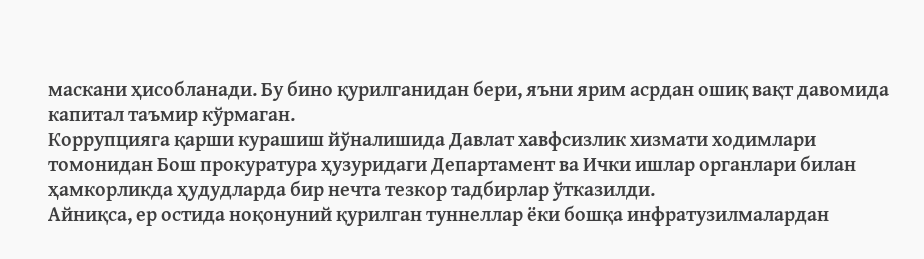маскани ҳисобланади. Бу бино қурилганидан бери, яъни ярим асрдан ошиқ вақт давомида капитал таъмир кўрмаган.
Коррупцияга қарши курашиш йўналишида Давлат хавфсизлик хизмати ходимлари томонидан Бош прокуратура ҳузуридаги Департамент ва Ички ишлар органлари билан ҳамкорликда ҳудудларда бир нечта тезкор тадбирлар ўтказилди.
Айниқса, ер остида ноқонуний қурилган туннеллар ёки бошқа инфратузилмалардан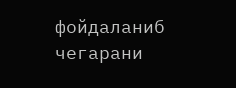фойдаланиб чегарани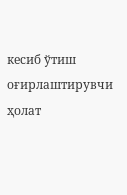кесиб ўтиш оғирлаштирувчи ҳолат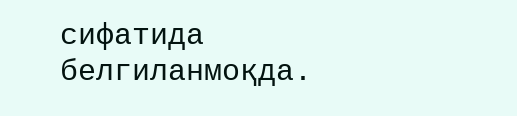сифатида белгиланмоқда.